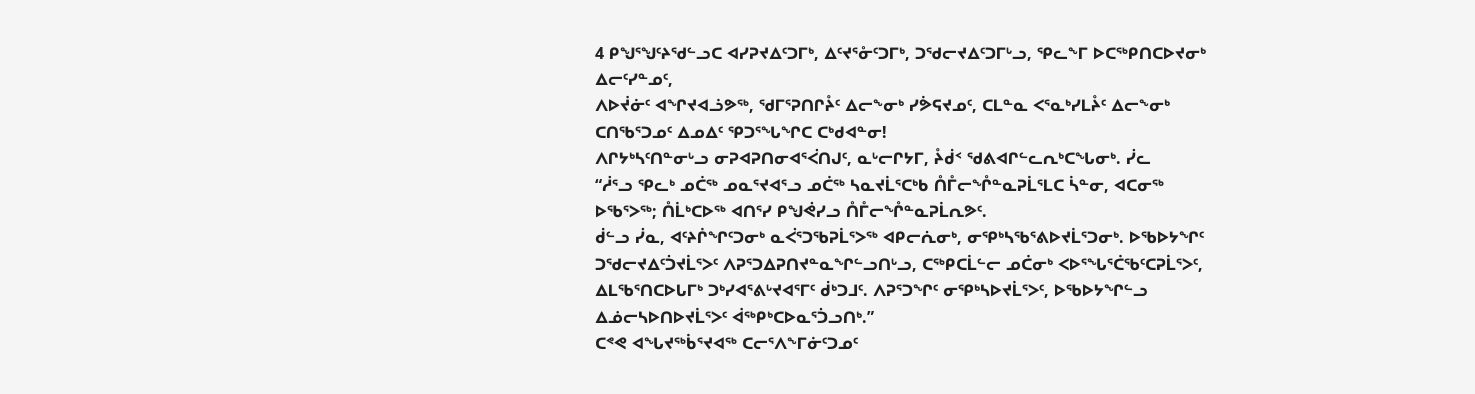4 ᑭᖑᕐᖑᑦᔨᖁᓪᓗᑕ ᐊᓯᕈᔪᐃᑦᑐᒥᒃ, ᐃᑦᔪᕐᓁᑦᑐᒥᒃ, ᑐᖁᓕᔪᐃᑦᑐᒥᒡᓗ, ᕿᓚᖕᒥ ᐅᑕᖅᑭᑎᑕᐅᔪᓂᒃ ᐃᓕᑦᓯᓐᓄᑦ,
ᐱᐅᔫᓃᑦ ᐊᖏᔪᐊᓘᕗᖅ, ᖁᒥᕐᕈᑎᒋᔧᑦ ᐃᓕᖕᓂᒃ ᓯᕘᕋᔪᓄᑦ, ᑕᒪᓐᓇ ᐸᕐᓇᒃᓯᒪᔧᑦ ᐃᓕᖕᓂᒃ ᑕᑎᖃᕐᑐᓄᑦ ᐃᓄᐃᑦ ᕿᑐᕐᖓᖏᑕ ᑕᒃᑯᐊᓐᓂ!
ᐱᒋᔭᒃᓴᑦᑎᓐᓂᒡᓗ ᓂᕈᐊᕈᑎᓂᐊᕐᐹᑎᒍᑦ, ᓇᒡᓕᒋᔭᒥ, ᔧᑰᑉ ᖁᕕᐊᒋᓪᓚᕆᒃᑕᖓᓂᒃ. ᓰᓚ
“ᓲᕐᓗ ᕿᓚᒃ ᓄᑖᖅ ᓄᓇᕐᔪᐊᕐᓗ ᓄᑖᖅ ᓴᓇᔪᒫᕐᑕᒃᑲ ᑍᒤᓕᖎᓐᓇᕈᒫᕐᒪᑕ ᓵᓐᓂ, ᐊᑕᓂᖅ ᐅᖃᕐᐳᖅ; ᑍᒫᒃᑕᐅᖅ ᐊᑎᕐᓯ ᑭᖑᕚᓯᓗ ᑍᒤᓕᖎᓐᓇᕈᒫᕆᕗᑦ.
ᑰᓪᓗ ᓰᓇ, ᐊᑦᔨᒌᖏᑦᑐᓂᒃ ᓇᐹᕐᑐᖃᕈᒫᕐᐳᖅ ᐊᑭᓕᕇᓂᒃ, ᓂᕿᒃᓴᖃᕐᕕᐅᔪᒫᕐᑐᓂᒃ. ᐅᖃᐅᔭᖏᑦ ᑐᖁᓕᔪᐃᑦᑑᔪᒫᕐᐳᑦ ᐱᕈᕐᑐᐃᕈᑎᔪᓐᓇᖏᓪᓗᑎᒡᓗ, ᑕᖅᑭᑕᒫᓪᓕ ᓄᑖᓂᒃ ᐸᐅᕐᖓᕐᑖᖃᑦᑕᕈᒫᕐᐳᑦ, ᐃᒪᖃᕐᑎᑕᐅᒐᒥᒃ ᑐᒃᓯᐊᕐᕕᒡᔪᐊᕐᒥᑦ ᑰᒃᑐᒧᑦ. ᐱᕈᕐᑐᖏᑦ ᓂᕿᒃᓴᐅᔪᒫᕐᐳᑦ, ᐅᖃᐅᔭᖏᓪᓗ ᐃᓅᓕᓴᐅᑎᐅᔪᒫᕐᐳᑦ ᐋᖅᑭᒃᑕᐅᓇᕐᑑᓗᑎᒃ.”
ᑕᕝᕙ ᐊᖓᔪᖅᑳᕐᔪᐊᖅ ᑕᓕᕐᐱᖕᒥᓃᑦᑐᓄᑦ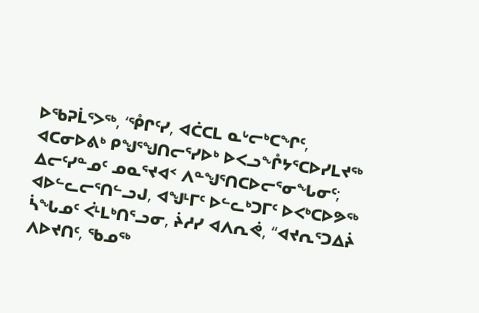ᐅᖃᕈᒫᕐᐳᖅ, ‘ᕾᒋᑦᓯ, ᐊᑖᑕᒪ ᓇᒡᓕᒃᑕᖏᑦ, ᐊᑕᓂᐅᕕᒃ ᑭᖑᕐᖑᑎᓕᕐᓯᐅᒃ ᐅᐸᓗᖕᒊᔭᕐᑕᐅᓯᒪᔪᖅ ᐃᓕᑦᓯᓐᓄᑦ ᓄᓇᕐᔪᐊᑉ ᐱᓐᖑᕐᑎᑕᐅᓕᕐᓂᖓᓂᑦ;
ᐊᐅᓪᓚᓕᕐᑎᓪᓗᒍ, ᐊᖑᒻᒥᑦ ᐅᓪᓚᒃᑐᒥᑦ ᐅᐸᒃᑕᐅᕗᖅ ᓵᖓᓄᑦ ᐹᒻᒪᒃᑎᕐᓗᓂ, ᔩᓱᓯ ᐊᐱᕆᕚ, “ᐊᔪᕆᕐᑐᐃᔩ ᐱᐅᔪᑎᑦ, ᖃᓄᖅ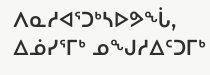ᐱᓇᓱᐊᕐᑐᒃᓴᐅᕗᖔ, ᐃᓅᓯᕐᒥᒃ ᓄᖑᓱᐃᑦᑐᒥᒃ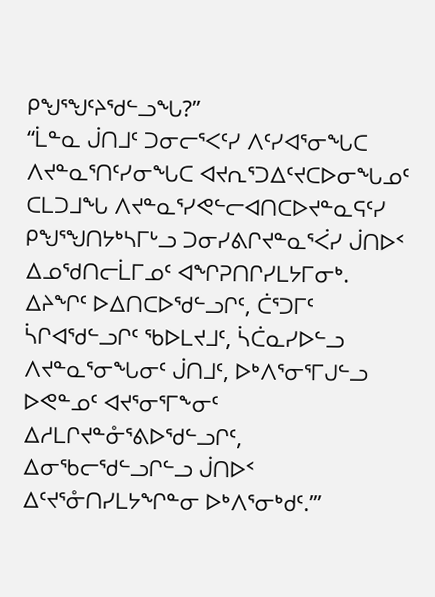ᑭᖑᕐᖑᑦᔨᖁᓪᓗᖓ?”
“ᒫᓐᓇ ᒎᑎᒧᑦ ᑐᓂᓕᕐᐸᑦᓯ ᐱᑦᓯᐊᕐᓂᖓᑕ ᐱᔪᓐᓇᕐᑎᑦᓯᓂᖓᑕ ᐊᔪᕆᕐᑐᐃᑦᔪᑕᐅᓂᖓᓄᑦ ᑕᒪᑐᒧᖓ ᐱᔪᓐᓇᕐᓯᕙᓪᓕᐊᑎᑕᐅᔪᓐᓇᕋᑦᓯ ᑭᖑᕐᖑᑎᔭᒃᓴᒥᒡᓗ ᑐᓂᓯᕕᒋᔪᓐᓇᕐᐹᓯ ᒎᑎᐅᑉ ᐃᓄᖁᑎᓕᒫᒥᓄᑦ ᐊᖏᕈᑎᒋᓯᒪᔭᒥᓂᒃ.
ᐃᔨᖏᑦ ᐅᐃᑎᑕᐅᖁᓪᓗᒋᑦ, ᑖᕐᑐᒥᑦ ᓵᒋᐊᖁᓪᓗᒋᑦ ᖃᐅᒪᔪᒧᑦ, ᓵᑖᓇᓯᐅᓪᓗ ᐱᔪᓐᓇᕐᓂᖓᓂᑦ ᒎᑎᒧᑦ, ᐅᒃᐱᕐᓂᕐᒥᒍᓪᓗ ᐅᕙᓐᓄᑦ ᐊᔪᕐᓂᕐᒥᖕᓂᑦ ᐃᓱᒪᒋᔪᓐᓁᕐᕕᐅᖁᓪᓗᒋᑦ, ᐃᓂᖃᓕᖁᓪᓗᒋᓪᓗ ᒎᑎᐅᑉ ᐃᑦᔪᕐᓁᑎᓯᒪᔭᖏᓐᓂ ᐅᒃᐱᕐᓂᒃᑯᑦ.’”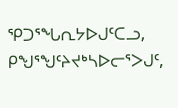ᕿᑐᕐᖓᕆᔭᐅᒍᑦᑕᓗ, ᑭᖑᕐᖑᑦᔨᔪᒃᓴᐅᓕᕐᐳᒍᑦ,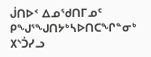ᒎᑎᐅᑉ ᐃᓄᖁᑎᒥᓄᑦ ᑭᖑᕐᖑᑎᔭᒃᓴᐅᑎᑕᖏᓐᓂᒃ ᙭ᔅᑑᓯᓗ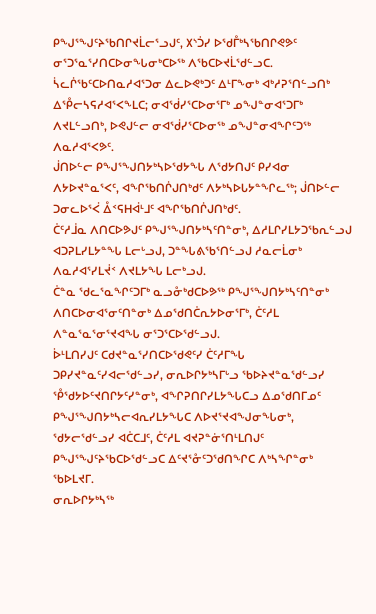ᑭᖑᕐᖑᑦᔨᖃᑎᒋᔪᒫᓕᕐᓗᒍᑦ, ᙭ᔅᑑᓯ ᐅᖁᒤᒃᓴᖃᑎᒋᕙᕗᑦ ᓂᕐᑐᕐᓇᕐᓯᑎᑕᐅᓂᖓᓂᒃᑕᐅᖅ ᐱᖃᑕᐅᔪᒫᖁᓪᓗᑕ.
ᓵᓚᒌᖃᑦᑕᐅᑎᓇᓱᐊᕐᑐᓂ ᐃᓚᐅᕙᒃᑐᑦ ᐃᒻᒥᖕᓂᒃ ᐊᒃᓱᕈᕐᑎᓪᓗᑎᒃ ᐃᕾᓕᓴᕋᓱᐊᕐᐸᖕᒪᑕ; ᓂᐊᖂᓯᕐᑕᐅᓂᕐᒥᒃ ᓄᖑᓐᓂᐊᕐᑐᒥᒃ ᐱᔪᒪᓪᓗᑎᒃ, ᐅᕙᒍᓪᓕ ᓂᐊᖂᓯᕐᑕᐅᓂᖅ ᓄᖑᓐᓂᐊᖏᑦᑐᖅ ᐱᓇᓱᐊᕐᐸᕗᑦ.
ᒎᑎᐅᓪᓕ ᑭᖑᕐᖑᑎᔭᒃᓴᐅᖁᔭᖓ ᐱᖁᔭᑎᒍᑦ ᑭᓯᐊᓂ ᐱᔭᐅᔪᓐᓇᕐᐸᑦ, ᐊᖏᖃᑎᒌᒍᑎᒃᑯᑦ ᐱᔭᒃᓴᐅᒐᔭᓐᖏᓚᖅ; ᒎᑎᐅᓪᓕ ᑐᓂᓚᐅᕐᐹ ᐂᑉᕋᕼᐋᒻᒧᑦ ᐊᖏᖃᑎᒌᒍᑎᒃᑯᑦ.
ᑖᑦᓱᒨᓇ ᐱᑎᑕᐅᕗᒍᑦ ᑭᖑᕐᖑᑎᔭᒃᓴᑦᑎᓐᓂᒃ, ᐃᓱᒪᒋᓯᒪᔭᑐᖃᕆᓪᓗᒍ ᐊᑐᕈᒪᓯᒪᔭᓐᖓ ᒪᓕᒡᓗᒍ, ᑐᓐᖓᕕᖃᕐᑎᓪᓗᒍ ᓱᓇᓕᒫᓂᒃ ᐱᓇᓱᐊᕐᓯᒪᔫᑉ ᐱᔪᒪᔭᖓ ᒪᓕᒃᓗᒍ.
ᑖᓐᓇ ᖁᓚᕐᓇᖏᑦᑐᒥᒃ ᓇᓗᓁᒃᑯᑕᐅᕗᖅ ᑭᖑᕐᖑᑎᔭᒃᓴᑦᑎᓐᓂᒃ ᐱᑎᑕᐅᓂᐊᕐᓂᑦᑎᓐᓂᒃ ᐃᓄᖁᑎᑖᕆᔭᐅᓂᕐᒥᒃ, ᑖᑦᓱᒪ ᐱᓐᓇᕐᓇᕐᓂᕐᔪᐊᖓ ᓂᕐᑐᕐᑕᐅᖁᓪᓗᒍ.
ᐆᒻᒪᑎᓯᒍᑦ ᑕᑯᔪᓐᓇᕐᓯᑎᑕᐅᖁᕙᑦᓯ ᑖᑦᓱᒥᖓ ᑐᑭᓯᔪᓐᓇᑦᓯᐊᓕᖁᓪᓗᓯ, ᓂᕆᐅᒋᔭᒃᓴᒥᒡᓗ ᖃᐅᔨᔪᓐᓇᖁᓪᓗᓯ ᕾᖁᔭᐅᑦᔪᑎᒋᔭᑦᓯᓐᓂᒃ, ᐊᖏᕈᑎᒋᓯᒪᔭᖓᑕᓗ ᐃᓄᖁᑎᒥᓄᑦ ᑭᖑᕐᖑᑎᔭᒃᓴᓕᐊᕆᓯᒪᔭᖓᑕ ᐱᐅᔪᕐᔪᐊᖑᓂᖓᓂᒃ,
ᖁᔭᓕᖁᓪᓗᓯ ᐊᑖᑕᒧᑦ, ᑖᑦᓱᒪ ᐊᔪᕈᓐᓃᕐᑎᒻᒪᑎᒍᑦ ᑭᖑᕐᖑᑦᔨᖃᑕᐅᖁᓪᓗᑕ ᐃᑦᔪᕐᓁᑦᑐᖁᑎᖏᑕ ᐱᒃᓴᖏᓐᓂᒃ ᖃᐅᒪᔪᒥ.
ᓂᕆᐅᒋᔭᒃᓴᖅ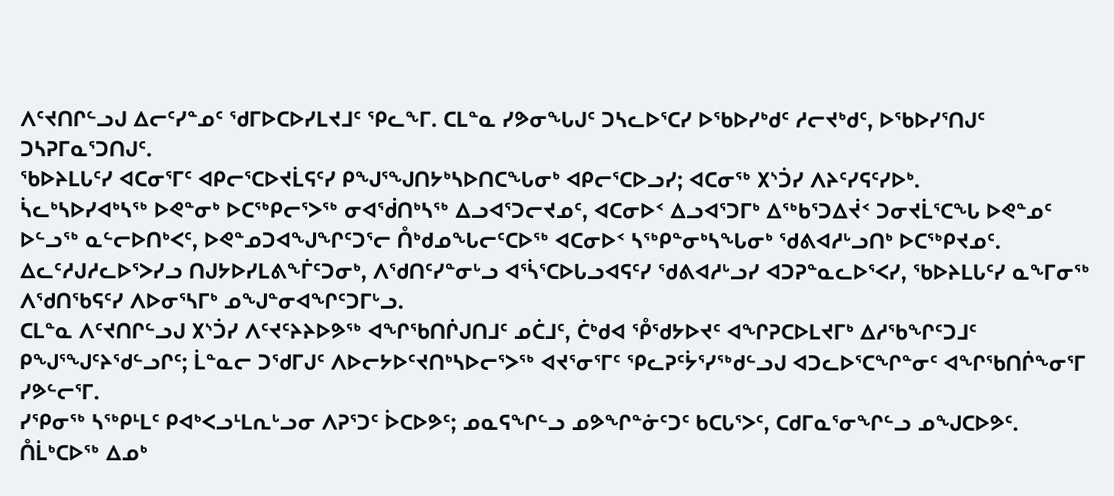ᐱᑦᔪᑎᒋᓪᓗᒍ ᐃᓕᑦᓯᓐᓄᑦ ᖁᒥᐅᑕᐅᓯᒪᔪᒧᑦ ᕿᓚᖕᒥ. ᑕᒪᓐᓇ ᓯᕗᓂᖓᒍᑦ ᑐᓴᓚᐅᕐᑕᓯ ᐅᖃᐅᓯᒃᑯᑦ ᓱᓕᔪᒃᑯᑦ, ᐅᖃᐅᓯᕐᑎᒍᑦ ᑐᓴᕈᒥᓇᕐᑐᑎᒍᑦ.
ᖃᐅᔨᒪᒐᑦᓯ ᐊᑕᓂᕐᒥᑦ ᐊᑭᓕᕐᑕᐅᔪᒫᕋᑦᓯ ᑭᖑᕐᖑᑎᔭᒃᓴᐅᑎᑕᖓᓂᒃ ᐊᑭᓕᕐᑕᐅᓗᓯ; ᐊᑕᓂᖅ ᙭ᔅᑑᓯ ᐱᔨᑦᓯᕋᑦᓯᐅᒃ.
ᓵᓚᒃᓴᐅᓯᐊᒃᓴᖅ ᐅᕙᓐᓂᒃ ᐅᑕᖅᑭᓕᕐᐳᖅ ᓂᐊᖂᑎᒃᓴᖅ ᐃᓗᐊᕐᑐᓕᔪᓄᑦ, ᐊᑕᓂᐅᑉ ᐃᓗᐊᕐᑐᒥᒃ ᐃᖅᑲᕐᑐᐃᔫᑉ ᑐᓂᔪᒫᕐᑕᖓ ᐅᕙᓐᓄᑦ ᐅᓪᓗᖅ ᓇᓪᓕᐅᑎᒃᐸᑦ, ᐅᕙᓐᓄᑐᐊᖑᖏᑦᑐᕐᓕ ᑍᒃᑯᓄᖓᓕᑦᑕᐅᖅ ᐊᑕᓂᐅᑉ ᓴᖅᑭᓐᓂᒃᓴᖓᓂᒃ ᖁᕕᐊᓱᒡᓗᑎᒃ ᐅᑕᖅᑭᔪᓄᑦ.
ᐃᓚᑦᓱᒍᓱᓚᐅᕐᐳᓯᓗ ᑎᒍᔭᐅᓯᒪᕕᖕᒦᑦᑐᓂᒃ, ᐱᖁᑎᑦᓯᓐᓂᒡᓗ ᐊᕐᓵᕐᑕᐅᒐᓗᐊᕋᑦᓯ ᖁᕕᐊᓱᒡᓗᓯ ᐊᑐᕈᓐᓇᓚᐅᕐᐸᓯ, ᖃᐅᔨᒪᒐᑦᓯ ᓇᖕᒥᓂᖅ ᐱᖁᑎᖃᕋᑦᓯ ᐱᐅᓂᕐᓴᒥᒃ ᓄᖑᓐᓂᐊᖏᑦᑐᒥᒡᓗ.
ᑕᒪᓐᓇ ᐱᑦᔪᑎᒋᓪᓗᒍ ᙭ᔅᑑᓯ ᐱᑦᔪᑦᔨᔨᐅᕗᖅ ᐊᖏᖃᑎᒌᒍᑎᒧᑦ ᓄᑖᒧᑦ, ᑖᒃᑯᐊ ᕾᖁᔭᐅᔪᑦ ᐊᖏᕈᑕᐅᒪᔪᒥᒃ ᐃᓱᖃᖏᑦᑐᒧᑦ ᑭᖑᕐᖑᑦᔨᖁᓪᓗᒋᑦ; ᒫᓐᓇᓕ ᑐᖁᒥᒍᑦ ᐱᐅᓕᔭᐅᑦᔪᑎᒃᓴᐅᓕᕐᐳᖅ ᐊᔪᕐᓂᕐᒥᑦ ᕿᓚᕈᑦᔮᕐᓯᖅᑯᓪᓗᒍ ᐊᑐᓚᐅᕐᑕᖏᓐᓂᑦ ᐊᖏᖃᑎᒌᖕᓂᕐᒥ ᓯᕗᓪᓕᕐᒥ.
ᓯᕿᓂᖅ ᓴᖅᑭᒻᒪᑦ ᑭᐊᒃᐸᓗᒻᒪᕆᒡᓗᓂ ᐱᕈᕐᑐᑦ ᐆᑕᐅᕗᑦ; ᓄᓇᕋᖏᓪᓗ ᓄᕗᖏᓐᓃᑦᑐᑦ ᑲᑕᒐᕐᐳᑦ, ᑕᑯᒥᓇᕐᓂᖏᓪᓗ ᓄᖑᑕᐅᕗᑦ. ᑍᒫᒃᑕᐅᖅ ᐃᓄᒃ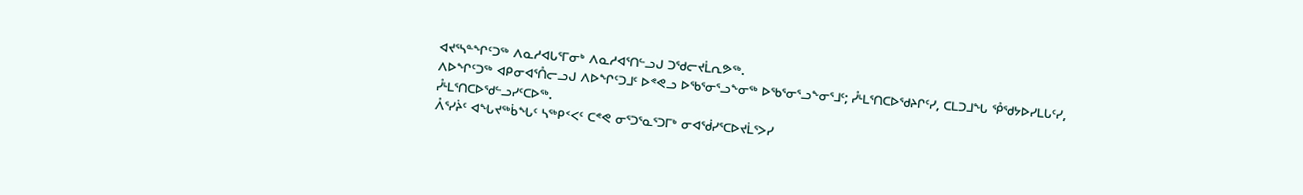ᐊᔪᕐᓴᓐᖏᑦᑐᖅ ᐱᓇᓱᐊᒐᕐᒥᓂᒃ ᐱᓇᓱᐊᕐᑎᓪᓗᒍ ᑐᖁᓕᔪᒫᕆᕗᖅ.
ᐱᐅᖏᑦᑐᖅ ᐊᑭᓂᐊᕐᑍᓕᓗᒍ ᐱᐅᖏᑦᑐᒧᑦ ᐅᕝᕙᓗ ᐅᖃᕐᓂᕐᓗᖕᓂᖅ ᐅᖃᕐᓂᕐᓗᖕᓂᕐᒧᑦ; ᓮᒻᒪᕐᑎᑕᐅᖁᔨᒋᑦᓯ, ᑕᒪᑐᒧᖓ ᕾᖁᔭᐅᓯᒪᒐᑦᓯ, ᓮᒻᒪᕐᑎᑕᐅᖁᓪᓗᓯᑦᑕᐅᖅ.
ᐰᕐᓯᔩᑦ ᐊᖓᔪᖅᑳᖓᑦ ᓴᖅᑭᑉᐸᑦ ᑕᕝᕙ ᓂᕐᑐᕐᓇᕐᑐᒥᒃ ᓂᐊᖂᓯᕐᑕᐅᔪᒫᕐᐳᓯ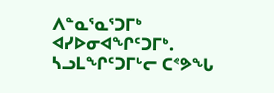ᐱᓐᓇᕐᓇᕐᑐᒥᒃ ᐊᓯᐅᓂᐊᖏᑦᑐᒥᒃ.
ᓴᓗᒪᖏᑦᑐᒥᒡᓕ ᑕᕝᕗᖓ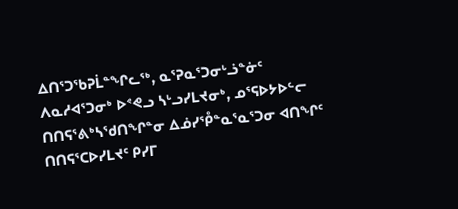ᐃᑎᕐᑐᖃᕈᒫᓐᖏᓚᖅ, ᓇᕐᕈᓇᕐᑐᓂᒡᓘᓐᓃᑦ ᐱᓇᓱᐊᕐᑐᓂᒃ ᐅᕝᕙᓗ ᓴᒡᓗᓯᒪᔪᓂᒃ, ᓄᕐᕋᐅᔭᐅᓪᓕ ᑎᑎᕋᕐᕕᒃᓴᖁᑎᖏᓐᓂ ᐃᓅᓯᕾᓐᓇᕐᓇᕐᑐᓂ ᐊᑎᖏᑦ ᑎᑎᕋᕐᑕᐅᓯᒪᔪᑦ ᑭᓯᒥ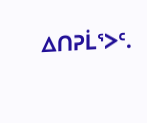ᐃᑎᕈᒫᕐᐳᑦ.